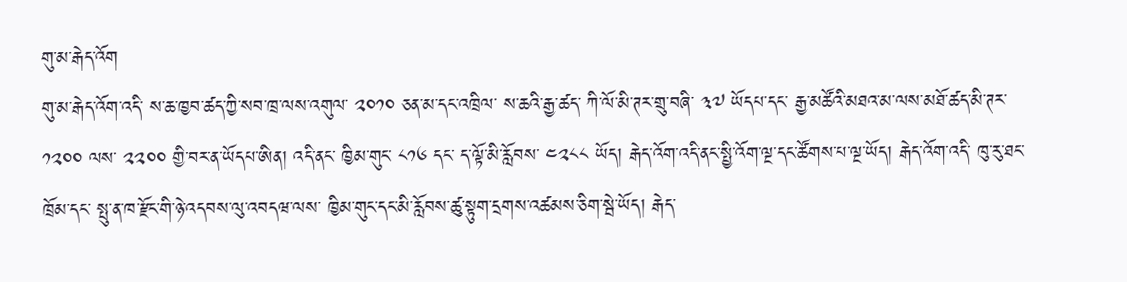གུ་མ་རྒེད་འོག
གུ་མ་རྒེད་འོག་འདི་ ས་ཆ་ཁྱབ་ཚད་ཀྱི་སབ་ཁྲ་ལས་འགུལ་ ༢༠༡༠ ཅན་མ་དང་འཁྲིལ་ ས་ཆའི་རྒྱ་ཚད་ ཀི་ལོ་མི་ཊར་གྲུ་བཞི་ ༣༧ ཡོདཔ་དང་ རྒྱ་མཚོའི་མཐའ་མ་ལས་མཐོ་ཚད་མི་ཊར་ ༡༢༠༠ ལས་ ༢༢༠༠ གྱི་བར་ན་ཡོདཔ་ཨིན། འདི་ནང་ ཁྱིམ་གུང་ ༨༡༦ དང་ ད་ལྟོ་མི་རློབས་ ༤༢༨༨ ཡོད། རྒེད་འོག་འདི་ནང་སྤྱི་འོག་ལྔ་དང་ཚོགས་པ་ལྔ་ཡོད། རྒེད་འོག་འདི་ ཁུ་རུ་ཐང་ཁྲོམ་དང་ སྤུ་ན་ཁ་རྫོང་གི་ཉེ་འདབས་ལུ་འབདཝ་ལས་ ཁྱིམ་གུང་དང་མི་རློབས་ཚུ་སྟུག་དྲགས་འཚམས་ཅིག་སྦེ་ཡོད། རྒེད་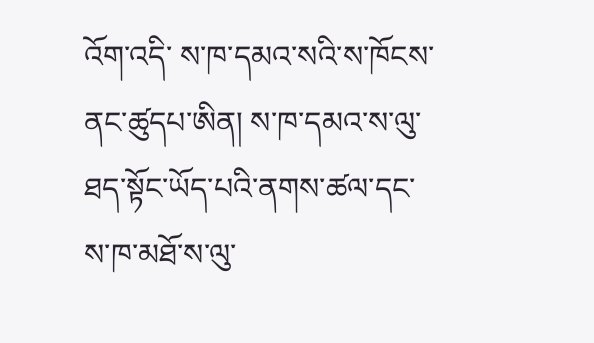འོག་འདི་ ས་ཁ་དམའ་སའི་ས་ཁོངས་ནང་ཚུདཔ་ཨིན། ས་ཁ་དམའ་ས་ལུ་ ཐད་སྟོང་ཡོད་པའི་ནགས་ཚལ་དང་ ས་ཁ་མཐོ་ས་ལུ་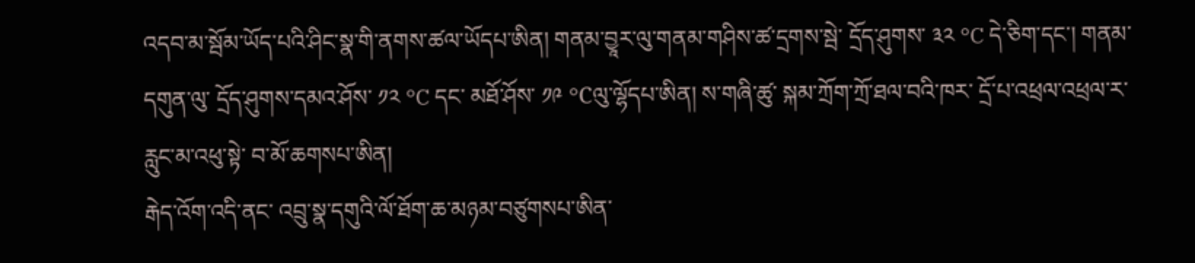འདབ་མ་སྦོམ་ཡོད་པའི་ཤིང་སྣ་གི་ནགས་ཚལ་ཡོདཔ་ཨིན། གནམ་བྱཱར་ལུ་གནམ་གཤིས་ཚ་དྲགས་སྦེ་ དྲོད་ཤུགས་ ༣༢ °C དེ་ཅིག་དང་། གནམ་དགུན་ལུ་ དྲོད་ཤུགས་དམའ་ཤོས་ ༡༢ °C དང་ མཐོ་ཤོས་ ༡༩ °Cལུ་ལྷོདཔ་ཨིན། ས་གཞི་ཚུ་ སྐམ་ཀྲོག་ཀྲོ་ཐལ་བའི་ཁར་ དྲོ་པ་འཕྲལ་འཕྲལ་ར་ རླུང་མ་འཕུ་སྟེ་ བ་མོ་ཆགསཔ་ཨིན།
རྒེད་འོག་འདི་ནང་ འབྲུ་སྣ་དགུའི་ལོ་ཐོག་ཆ་མཉམ་བཙུགསཔ་ཨིན་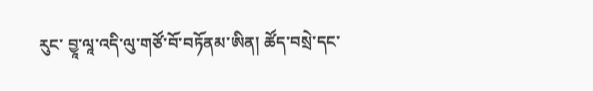རུང་ བྱཱ་ལཱ་འདི་ལུ་གཙོ་བོ་བཏོནམ་ཨིན། ཚོད་བསྲེ་དང་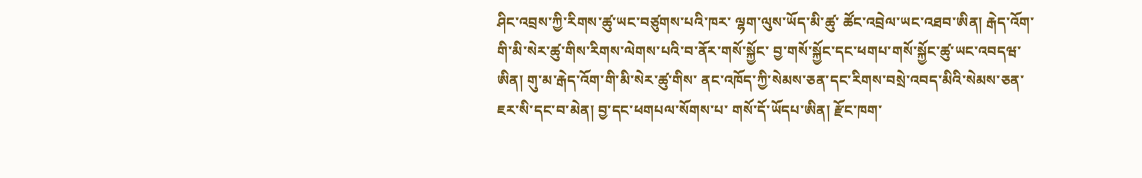ཤིང་འབྲས་ཀྱི་རིགས་ཚུ་ཡང་བཙུགས་པའི་ཁར་ ལྷག་ལུས་ཡོད་མི་ཚུ་ ཚོང་འབྲེལ་ཡང་འཐབ་ཨིན། རྒེད་འོག་གི་མི་སེར་ཚུ་གིས་རིགས་ལེགས་པའི་བ་ནོར་གསོ་སྐྱོང་ བྱ་གསོ་སྐྱོང་དང་ཕགཔ་གསོ་སྐྱོང་ཚུ་ཡང་འབདཝ་ཨིན། གུ་མ་རྒེད་འོག་གི་མི་སེར་ཚུ་གིས་ ནང་འཁོད་ཀྱི་སེམས་ཅན་དང་རིགས་བསྲེ་འབད་མིའི་སེམས་ཅན་ ཇར་སི་དང་བ་མེན། བྱ་དང་ཕགཔལ་སོགས་པ་ གསོ་དོ་ཡོདཔ་ཨིན། རྫོང་ཁག་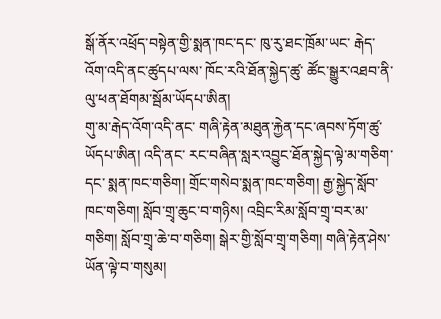སྒོ་ནོར་འཕྲོད་བསྟེན་གྱི་སྨན་ཁང་དང་ ཁུ་རུ་ཐང་ཁྲོམ་ཡང་ རྒེད་འོག་འདི་ནང་ཚུདཔ་ལས་ ཁོང་རའི་ཐོན་སྐྱེད་ཚུ་ ཚོང་སྒྱུར་འཐབ་ནི་ལུ་ཕན་ཐོགམ་སྦོམ་ཡོདཔ་ཨིན།
གུ་མ་རྒེད་འོག་འདི་ནང་ གཞི་རྟེན་མཐུན་རྐྱེན་དང་ཞབས་ཏོག་ཚུ་ཡོདཔ་ཨིན། འདི་ནང་ རང་བཞིན་སླར་འབྱུང་ཐོན་སྐྱེད་ལྟེ་མ་གཅིག་དང་ སྨན་ཁང་གཅིག། གྲོང་གསེབ་སྨན་ཁང་གཅིག། རྒྱ་སྐྱེད་སློབ་ཁང་གཅིག། སློབ་གྲྭ་ཆུང་བ་གཉིས། འབྲིང་རིམ་སློབ་གྲྭ་བར་མ་གཅིག། སློབ་གྲྭ་ཆེ་བ་གཅིག། སྒེར་གྱི་སློབ་གྲྭ་གཅིག། གཞི་རྟེན་ཤེས་ཡོན་ལྟེ་བ་གསུམ།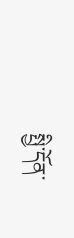སྤྱི་དོན་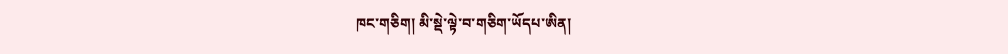ཁང་གཅིག། མི་སྡེ་ལྟེ་བ་གཅིག་ཡོདཔ་ཨིན།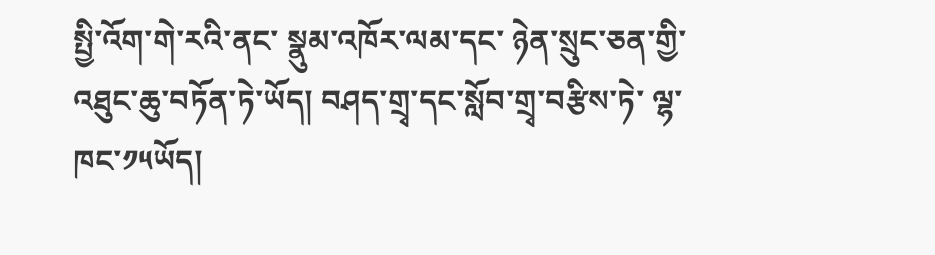སྤྱི་འོག་གེ་རའི་ནང་ སྣུམ་འཁོར་ལམ་དང་ ཉེན་སྲུང་ཅན་གྱི་འཐུང་ཆུ་བཏོན་ཏེ་ཡོད། བཤད་གྲྭ་དང་སློབ་གྲྭ་བརྩིས་ཏེ་ ལྷ་ཁང་༡༥ཡོད།